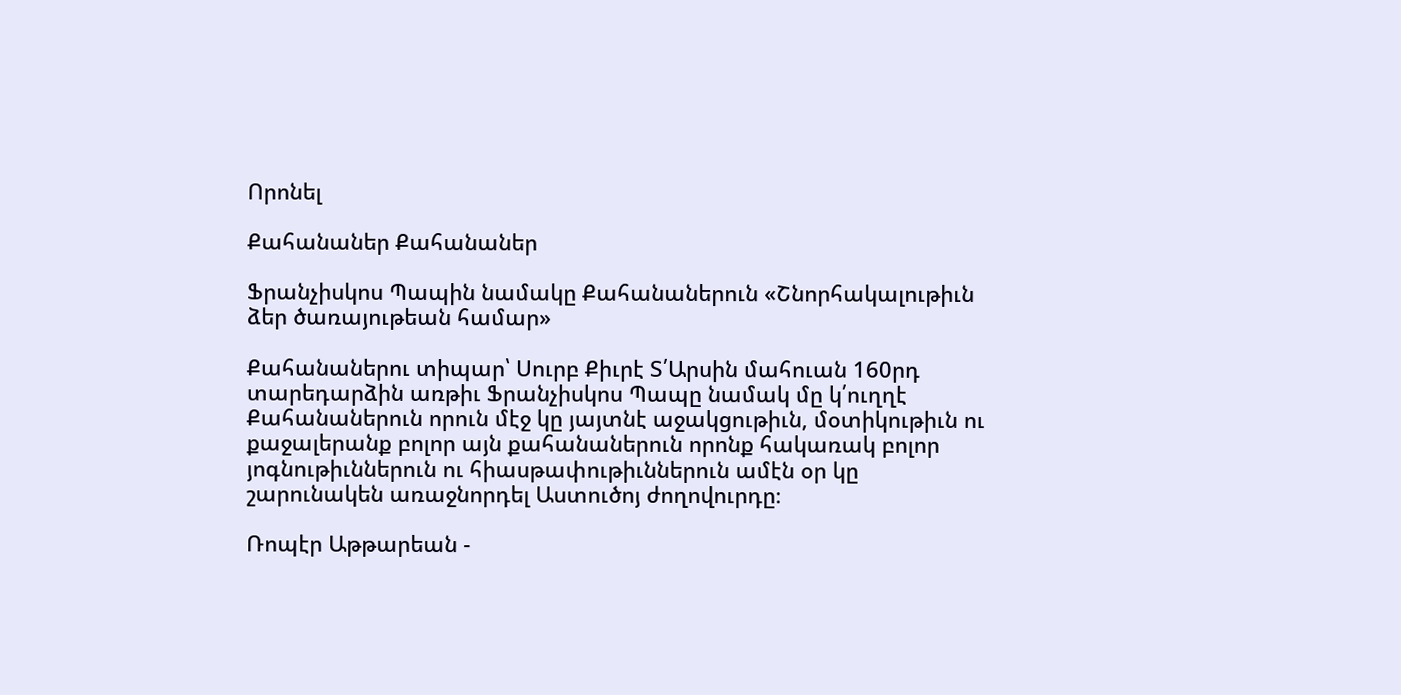Որոնել

Քահանաներ Քահանաներ

Ֆրանչիսկոս Պապին նամակը Քահանաներուն «Շնորհակալութիւն ձեր ծառայութեան համար»

Քահանաներու տիպար՝ Սուրբ Քիւրէ Տ՛Արսին մահուան 160րդ տարեդարձին առթիւ Ֆրանչիսկոս Պապը նամակ մը կ՛ուղղէ Քահանաներուն որուն մէջ կը յայտնէ աջակցութիւն, մօտիկութիւն ու քաջալերանք բոլոր այն քահանաներուն որոնք հակառակ բոլոր յոգնութիւններուն ու հիասթափութիւններուն ամէն օր կը շարունակեն առաջնորդել Աստուծոյ ժողովուրդը։

Ռոպէր Աթթարեան -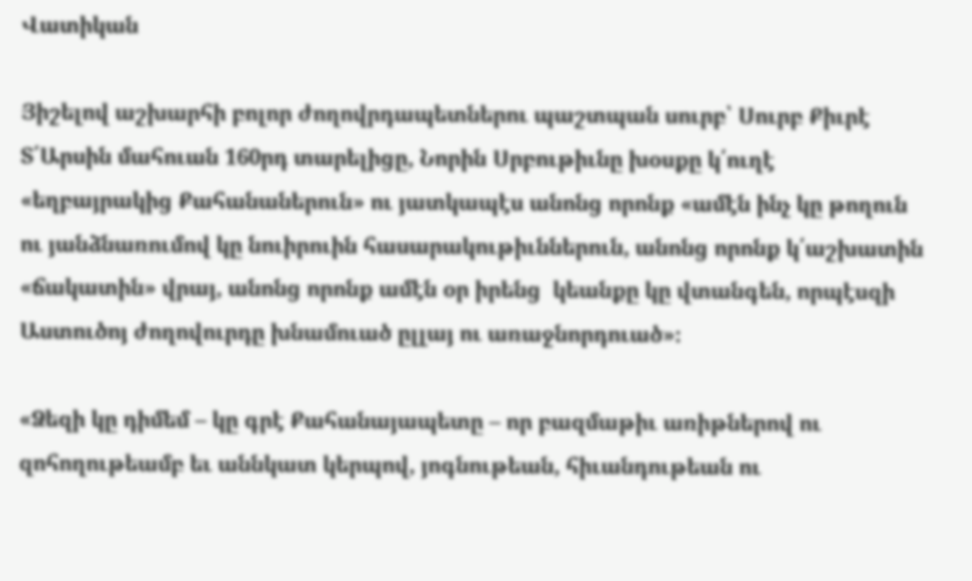Վատիկան

Յիշելով աշխարհի բոլոր ժողովրդապետներու պաշտպան սուրբ՝ Սուրբ Քիւրէ Տ՛Արսին մահուան 160րդ տարելիցը, Նորին Սրբութիւնը խօսքը կ՛ուղէ «եղբայրակից Քահանաներուն» ու յատկապէս անոնց որոնք «ամէն ինչ կը թողուն ու յանձնառումով կը նուիրուին հասարակութիւններուն, անոնց որոնք կ՛աշխատին «ճակատին» վրայ, անոնց որոնք ամէն օր իրենց  կեանքը կը վտանգեն, որպէսզի Աստուծոյ ժողովուրդը խնամուած ըլլայ ու առաջնորդուած»։

«Ձեզի կը դիմեմ – կը գրէ Քահանայապետը – որ բազմաթիւ առիթներով ու զոհողութեամբ եւ աննկատ կերպով, յոգնութեան, հիւանդութեան ու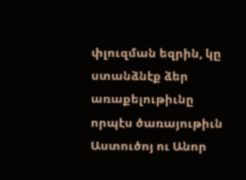փլուզման եզրին, կը ստանձնէք ձեր առաքելութիւնը որպէս ծառայութիւն Աստուծոյ ու Անոր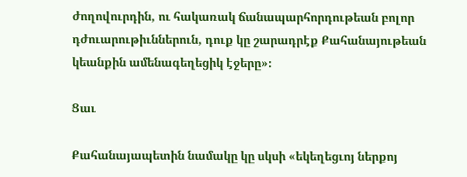ժողովուրդին, ու հակառակ ճանապարհորդութեան բոլոր դժուարութիւններուն, դուք կը շարադրէք Քահանայութեան կեանքին ամենագեղեցիկ էջերը»։

Ցաւ

Քահանայապետին նամակը կը սկսի «եկեղեցւոյ ներքոյ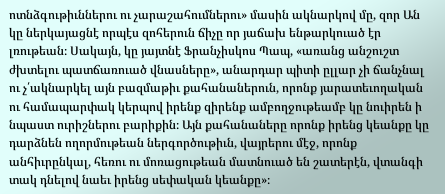ոտնձգութիւններու ու չարաշահումներու» մասին ակնարկով մը, զոր Ան կը ներկայացնէ որպէս զոհերուն ճիչը որ յաճախ ենթարկուած էր լռութեան։ Սակայն, կը յայտնէ Ֆրանչիսկոս Պապ, «առանց անշուշտ ժխտելու պատճառուած վնասները», անարդար պիտի ըլլար չի ճանչնալ ու չ՛ակնարկել այն բազմաթիւ քահանաներուն, որոնք յարատեւողական ու համապարփակ կերպով իրենք զիրենք ամբողջութեամբ կը նուիրեն ի նպաստ ուրիշներու բարիքին։ Այն քահանաները որոնք իրենց կեանքը կը դարձնեն ողորմութեան ներգործութիւն, վայրերու մէջ, որոնք անհիւրընկալ, հեռու ու մոռացութեան մատնուած են շատերէն, վտանգի տակ դնելով նաեւ իրենց սեփական կեանքը»։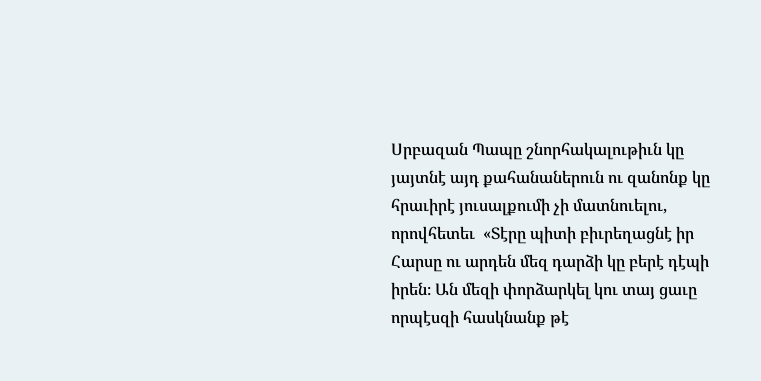Սրբազան Պապը շնորհակալութիւն կը յայտնէ այդ քահանաներուն ու զանոնք կը հրաւիրէ յուսալքումի չի մատնուելու, որովհետեւ  «Տէրը պիտի բիւրեղացնէ իր Հարսը ու արդեն մեզ դարձի կը բերէ դէպի իրեն։ Ան մեզի փորձարկել կու տայ ցաւը որպէսզի հասկնանք թէ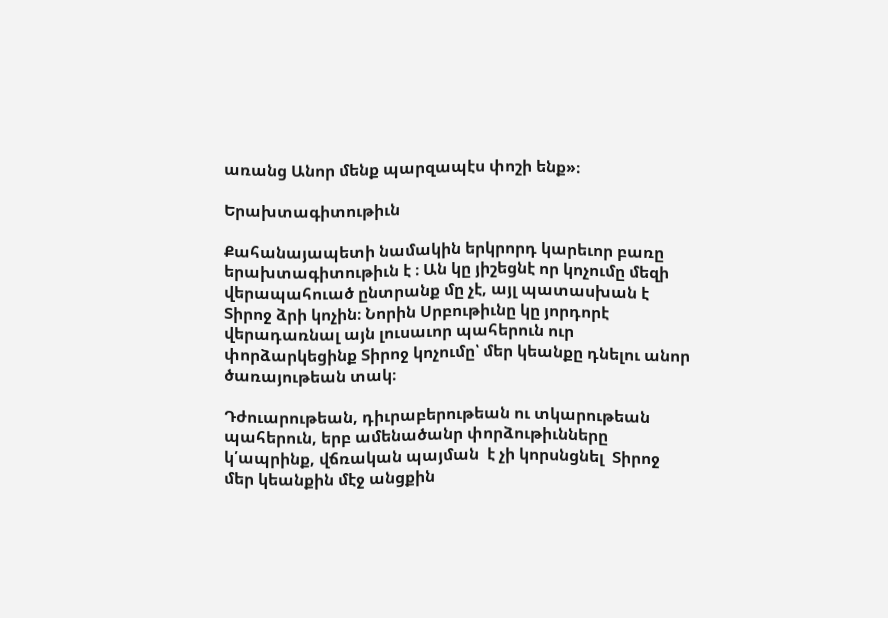առանց Անոր մենք պարզապէս փոշի ենք»։

Երախտագիտութիւն

Քահանայապետի նամակին երկրորդ կարեւոր բառը երախտագիտութիւն է ։ Ան կը յիշեցնէ որ կոչումը մեզի վերապահուած ընտրանք մը չէ, այլ պատասխան է Տիրոջ ձրի կոչին։ Նորին Սրբութիւնը կը յորդորէ վերադառնալ այն լուսաւոր պահերուն ուր փորձարկեցինք Տիրոջ կոչումը՝ մեր կեանքը դնելու անոր ծառայութեան տակ։

Դժուարութեան, դիւրաբերութեան ու տկարութեան պահերուն, երբ ամենածանր փորձութիւնները կ՛ապրինք, վճռական պայման  է չի կորսնցնել  Տիրոջ մեր կեանքին մէջ անցքին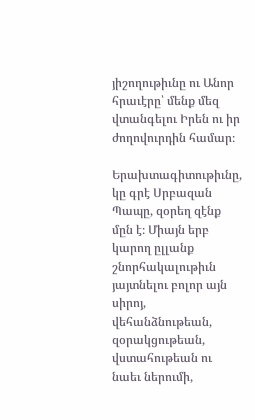յիշողութիւնը ու Անոր հրաւէրը՝ մենք մեզ վտանգելու Իրեն ու իր ժողովուրդին համար։

Երախտագիտութիւնը, կը գրէ Սրբազան Պապը, զօրեղ զէնք մըն է։ Միայն երբ կարող ըլլանք շնորհակալութիւն յայտնելու բոլոր այն սիրոյ, վեհանձնութեան, զօրակցութեան, վստահութեան ու նաեւ ներումի,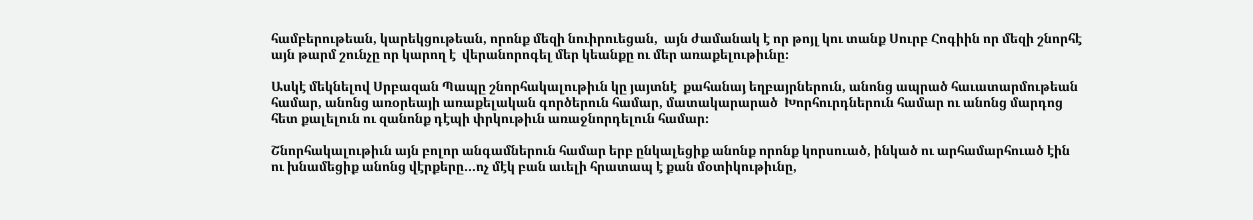համբերութեան, կարեկցութեան, որոնք մեզի նուիրուեցան,  այն ժամանակ է որ թոյլ կու տանք Սուրբ Հոգիին որ մեզի շնորհէ այն թարմ շունչը որ կարող է  վերանորոգել մեր կեանքը ու մեր առաքելութիւնը։

Ասկէ մեկնելով Սրբազան Պապը շնորհակալութիւն կը յայտնէ  քահանայ եղբայրներուն, անոնց ապրած հաւատարմութեան համար, անոնց առօրեայի առաքելական գործերուն համար, մատակարարած  Խորհուրդներուն համար ու անոնց մարդոց հետ քալելուն ու զանոնք դէպի փրկութիւն առաջնորդելուն համար։

Շնորհակալութիւն այն բոլոր անգամներուն համար երբ ընկալեցիք անոնք որոնք կորսուած, ինկած ու արհամարհուած էին ու խնամեցիք անոնց վէրքերը…ոչ մէկ բան աւելի հրատապ է քան մօտիկութիւնը,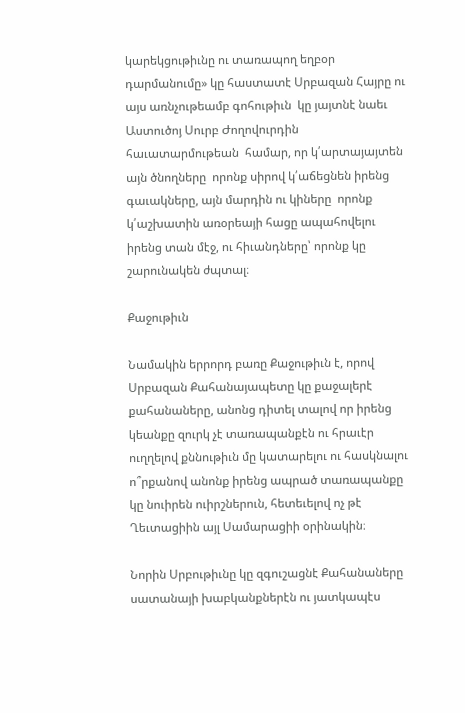կարեկցութիւնը ու տառապող եղբօր դարմանումը» կը հաստատէ Սրբազան Հայրը ու այս առնչութեամբ գոհութիւն  կը յայտնէ նաեւ Աստուծոյ Սուրբ Ժողովուրդին հաւատարմութեան  համար, որ կ՛արտայայտեն այն ծնողները  որոնք սիրով կ՛աճեցնեն իրենց գաւակները, այն մարդին ու կիները  որոնք կ՛աշխատին առօրեայի հացը ապահովելու իրենց տան մէջ, ու հիւանդները՝ որոնք կը շարունակեն ժպտալ։

Քաջութիւն

Նամակին երրորդ բառը Քաջութիւն է, որով Սրբազան Քահանայապետը կը քաջալերէ քահանաները, անոնց դիտել տալով որ իրենց կեանքը զուրկ չէ տառապանքէն ու հրաւէր ուղղելով քննութիւն մը կատարելու ու հասկնալու ո՞րքանով անոնք իրենց ապրած տառապանքը կը նուիրեն ուիրշներուն, հետեւելով ոչ թէ Ղեւտացիին այլ Սամարացիի օրինակին։

Նորին Սրբութիւնը կը զգուշացնէ Քահանաները սատանայի խաբկանքներէն ու յատկապէս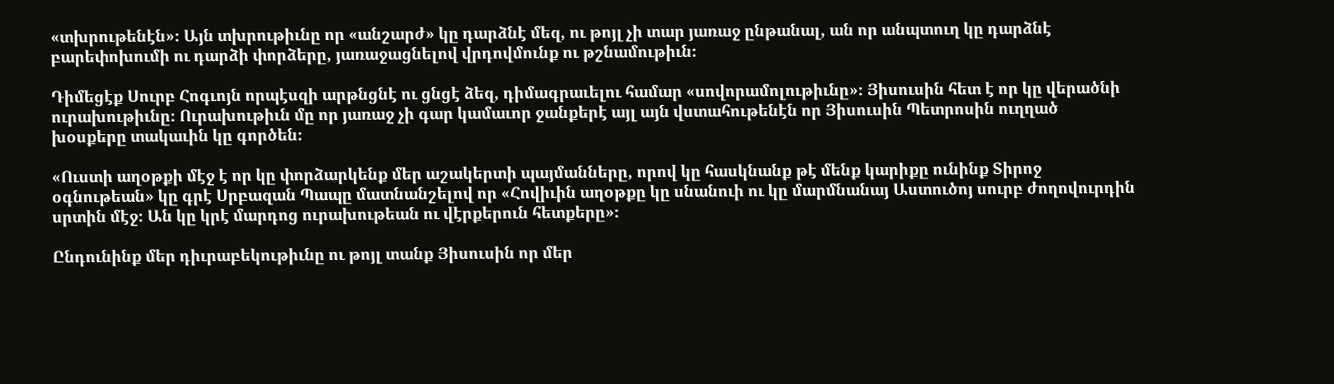«տխրութենէն»։ Այն տխրութիւնը որ «անշարժ» կը դարձնէ մեզ, ու թոյլ չի տար յառաջ ընթանալ, ան որ անպտուղ կը դարձնէ բարեփոխումի ու դարձի փորձերը, յառաջացնելով վրդովմունք ու թշնամութիւն։

Դիմեցէք Սուրբ Հոգւոյն որպէսզի արթնցնէ ու ցնցէ ձեզ, դիմագրաւելու համար «սովորամոլութիւնը»։ Յիսուսին հետ է որ կը վերածնի ուրախութիւնը։ Ուրախութիւն մը որ յառաջ չի գար կամաւոր ջանքերէ այլ այն վստահութենէն որ Յիսուսին Պետրոսին ուղղած խօսքերը տակաւին կը գործեն։

«Ուստի աղօթքի մէջ է որ կը փորձարկենք մեր աշակերտի պայմանները, որով կը հասկնանք թէ մենք կարիքը ունինք Տիրոջ օգնութեան» կը գրէ Սրբազան Պապը մատնանշելով որ «Հովիւին աղօթքը կը սնանուի ու կը մարմնանայ Աստուծոյ սուրբ ժողովուրդին սրտին մէջ։ Ան կը կրէ մարդոց ուրախութեան ու վէրքերուն հետքերը»։

Ընդունինք մեր դիւրաբեկութիւնը ու թոյլ տանք Յիսուսին որ մեր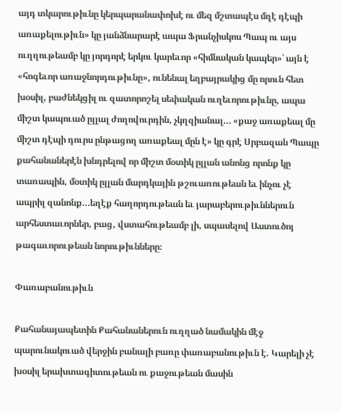այդ տկարութիւնը կերպարանափոխէ ու մեզ մշտապէս մղէ դէպի առաքելութիւն» կը յանձնարարէ ապա Ֆրանչիսկոս Պապ ու այս ուղղութեամբ կը յորդորէ երկու կարեւոր «հիմնական կապեր»՝ այն է «հոգեւոր առաջնորդութիւնը», ունենալ եղբայրակից մը որուն հետ խօսիլ, բաժնեկցիլ ու զատորոշել սեփական ուղեւորութիւնը, ապա միշտ կապուած ըլլալ ժողովուրդին, չկղզիանալ… «քաջ առաքեալ մը միշտ դէպի դուրս ընթացող առաքեալ մըն է» կը գրէ Սրբազան Պապը քահանաներէն խնդրելով որ միշտ մօտիկ ըլլան անոնց որոնք կը տառապին, մօտիկ ըլլան մարդկային թշուառութեան եւ ինչու չէ ապրիլ զանոնք…եղէք հաղորդութեան եւ յարաբերութիւններուն արհեստաւորներ, բաց, վստահութեամբ լի, սպասելով Աստուծոյ թագաւորութեան նորութիւնները։

Փառաբանութիւն

Քահանայապետին Քահանաներուն ուղղած նամակին մէջ պարունակուած վերջին բանալի բառը փառաբանութիւն է. Կարելի չէ խօսիլ երախտագիտութեան ու քաջութեան մասին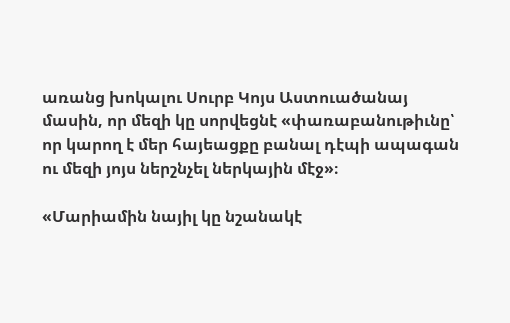առանց խոկալու Սուրբ Կոյս Աստուածանայ մասին, որ մեզի կը սորվեցնէ «փառաբանութիւնը՝ որ կարող է մեր հայեացքը բանալ դէպի ապագան ու մեզի յոյս ներշնչել ներկային մէջ»։

«Մարիամին նայիլ կը նշանակէ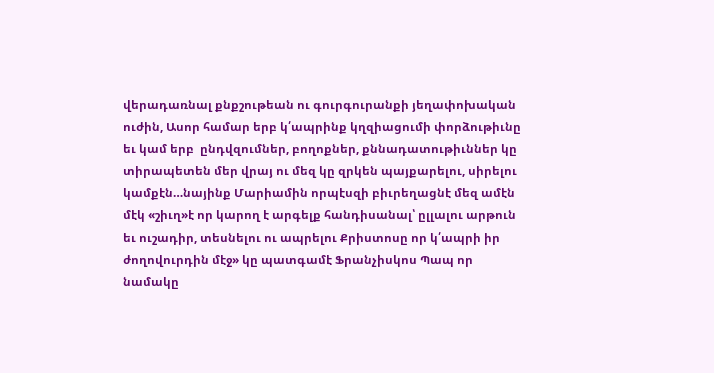վերադառնալ քնքշութեան ու գուրգուրանքի յեղափոխական ուժին, Ասոր համար երբ կ՛ապրինք կղզիացումի փորձութիւնը եւ կամ երբ  ընդվզումներ, բողոքներ, քննադատութիւններ կը տիրապետեն մեր վրայ ու մեզ կը զրկեն պայքարելու, սիրելու կամքէն…նայինք Մարիամին որպէսզի բիւրեղացնէ մեզ ամէն մէկ «շիւղ»է որ կարող է արգելք հանդիսանալ՝ ըլլալու արթուն եւ ուշադիր, տեսնելու ու ապրելու Քրիստոսը որ կ՛ապրի իր ժողովուրդին մէջ» կը պատգամէ Ֆրանչիսկոս Պապ որ նամակը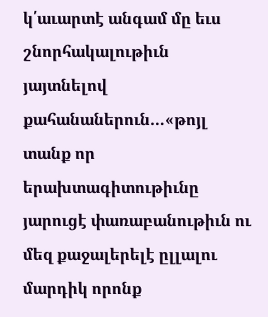կ՛աւարտէ անգամ մը եւս շնորհակալութիւն յայտնելով քահանաներուն…«թոյլ տանք որ երախտագիտութիւնը յարուցէ փառաբանութիւն ու մեզ քաջալերելէ ըլլալու մարդիկ որոնք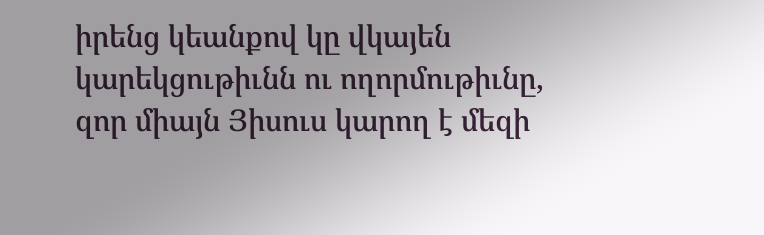իրենց կեանքով կը վկայեն կարեկցութիւնն ու ողորմութիւնը, զոր միայն Յիսուս կարող է մեզի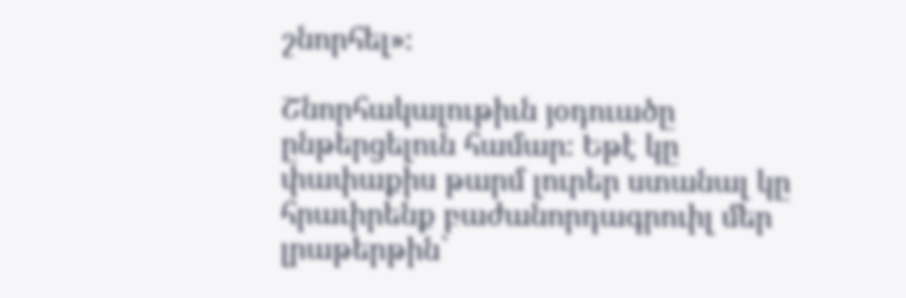շնորհել»։

Շնորհակալութիւն յօդուածը ընթերցելուն համար։ Եթէ կը փափաքիս թարմ լուրեր ստանալ կը հրաւիրենք բաժանորդագրուիլ մեր լրաթերթին`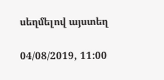սեղմելով այստեղ

04/08/2019, 11:00